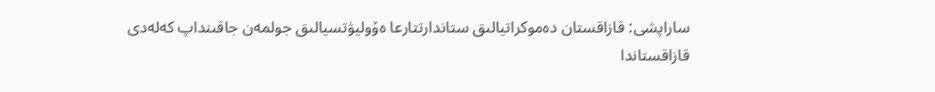ساراپشى: قازاقستان دەموكراتيالىق ستاندارتتارعا ەۆوليۋتسيالىق جولمەن جاقىنداپ كەلەدى
قازاقستاندا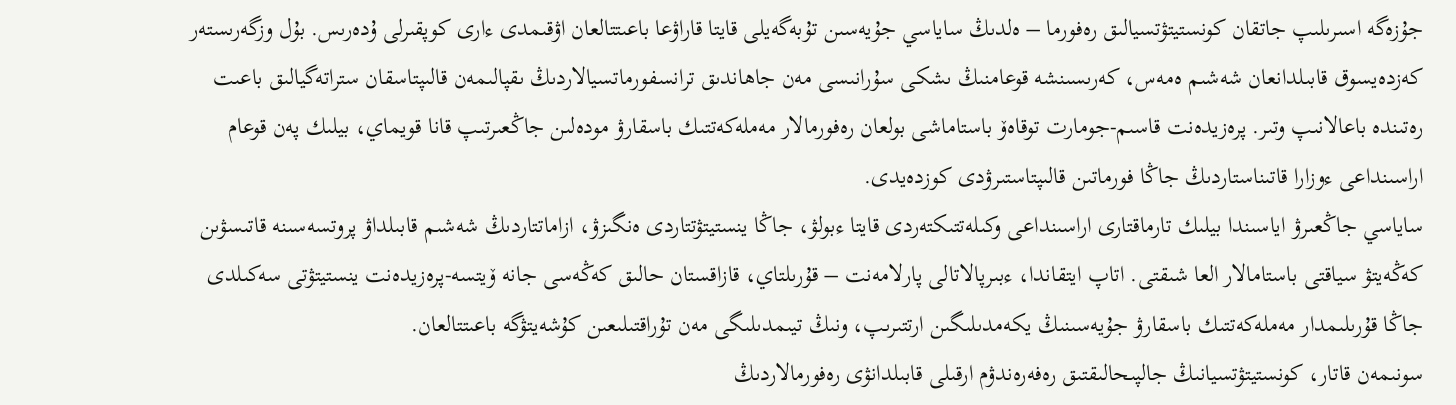جۇزەگە اسىرىلىپ جاتقان كونستيتۋتسيالىق رەفورما – ەلدىڭ ساياسي جۇيەسىن تۇبەگەيلى قايتا قاراۋعا باعىتتالعان اۋقىمدى ءارى كوپقىرلى ۇدەرىس. بۇل وزگەرىستەر كەزدەيسوق قابىلدانعان شەشىم ەمەس، كەرىسىنشە قوعامنىڭ ىشكى سۇرانىسى مەن جاھاندىق ترانسفورماتسيالاردىڭ ىقپالىمەن قالىپتاسقان ستراتەگيالىق باعىت رەتىندە باعالانىپ وتىر. پرەزيدەنت قاسىم-جومارت توقاەۆ باستاماشى بولعان رەفورمالار مەملەكەتتىك باسقارۋ مودەلىن جاڭعىرتىپ قانا قويماي، بيلىك پەن قوعام اراسىنداعى ءوزارا قاتىناستاردىڭ جاڭا فورماتىن قالىپتاستىرۋدى كوزدەيدى.
ساياسي جاڭعىرۋ اياسىندا بيلىك تارماقتارى اراسىنداعى وكىلەتتىكتەردى قايتا ءبولۋ، جاڭا ينستيتۋتتاردى ەنگىزۋ، ازاماتتاردىڭ شەشىم قابىلداۋ پروتسەسىنە قاتىسۋىن كەڭەيتۋ سياقتى باستامالار العا شىقتى. اتاپ ايتقاندا، ءبىرپالاتالى پارلامەنت – قۇرىلتاي، قازاقستان حالىق كەڭەسى جانە ۆيتسە-پرەزيدەنت ينستيتۋتى سەكىلدى جاڭا قۇرىلىمدار مەملەكەتتىك باسقارۋ جۇيەسىنىڭ يكەمدىلىگىن ارتتىرىپ، ونىڭ تيىمدىلىگى مەن تۇراقتىلىعىن كۇشەيتۋگە باعىتتالعان.
سونىمەن قاتار، كونستيتۋتسيانىڭ جالپىحالىقتىق رەفەرەندۋم ارقىلى قابىلدانۋى رەفورمالاردىڭ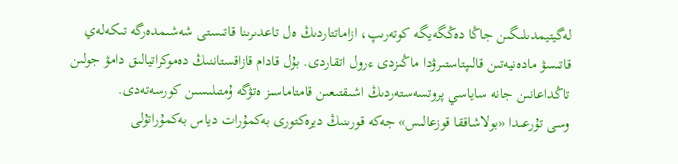لەگيتيمدىلىگىن جاڭا دەڭگەيگە كوتەرىپ، ازاماتتاردىڭ ەل تاعدىرىنا قاتىستى شەشىمدەرگە تىكەلەي قاتىسۋ مادەنيەتىن قالىپتاستىرۋدا ماڭىزدى ءرول اتقاردى. بۇل قادام قازاقستاننىڭ دەموكراتيالىق دامۋ جولىن تاڭداعانىن جانە ساياسي پروتسەستەردىڭ اشىقتىعىن قامتاماسىز ەتۋگە ۇمتىلىسىن كورسەتەدى.
وسى تۇرعىدا «بولاشاققا قوزعالىس» جەكە قورىنىڭ ديرەكتورى بەكمۇرات دياس بەكمۇراتۇلى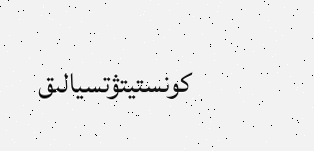كونستيتۋتسيالىق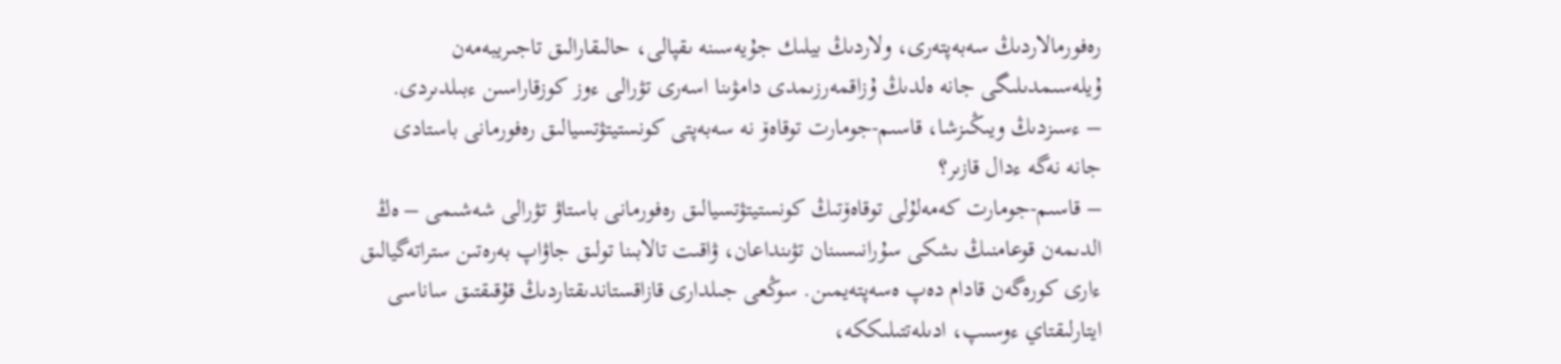رەفورمالاردىڭ سەبەپتەرى، ولاردىڭ بيلىك جۇيەسىنە ىقپالى، حالىقارالىق تاجىريبەمەن ۇيلەسىمدىلىگى جانە ەلدىڭ ۇزاقمەرزىمدى دامۋىنا اسەرى تۋرالى ءوز كوزقاراسىن ءبىلدىردى.
– ءسىزدىڭ ويىڭىزشا، قاسىم-جومارت توقاەۆ نە سەبەپتى كونستيتۋتسيالىق رەفورمانى باستادى جانە نەگە ءدال قازىر؟
– قاسىم-جومارت كەمەلۇلى توقاەۆتىڭ كونستيتۋتسيالىق رەفورمانى باستاۋ تۋرالى شەشىمى – ەڭ الدىمەن قوعامنىڭ ىشكى سۇرانىسىنان تۋىنداعان، ۋاقىت تالابىنا تولىق جاۋاپ بەرەتىن ستراتەگيالىق ءارى كورەگەن قادام دەپ ەسەپتەيمىن. سوڭعى جىلدارى قازاقستاندىقتاردىڭ قۇقىقتىق ساناسى ايتارلىقتاي ءوسىپ، ادىلەتتىلىككە،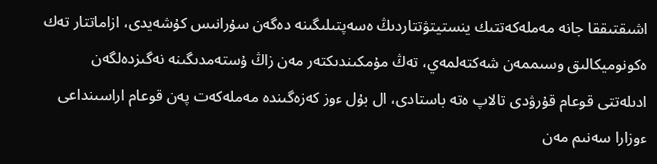اشىقتىققا جانە مەملەكەتتىك ينستيتۋتتاردىڭ ەسەپتىلىگىنە دەگەن سۇرانىس كۇشەيدى، ازاماتتار تەك ەكونوميكالىق وسىممەن شەكتەلمەي، تەڭ مۇمكىندىكتەر مەن زاڭ ۇستەمدىگىنە نەگىزدەلگەن ادىلەتتى قوعام قۇرۋدى تالاپ ەتە باستادى، ال بۇل ءوز كەزەگىندە مەملەكەت پەن قوعام اراسىنداعى ءوزارا سەنىم مەن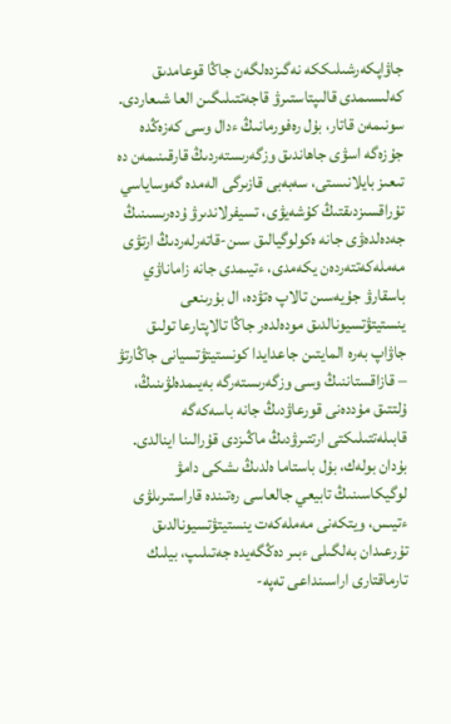جاۋاپكەرشىلىككە نەگىزدەلگەن جاڭا قوعامدىق كەلىسىمدى قالىپتاستىرۋ قاجەتتىلىگىن العا شىعاردى. سونىمەن قاتار، بۇل رەفورمانىڭ ءدال وسى كەزەڭدە جۇزەگە اسۋى جاھاندىق وزگەرىستەردىڭ قارقىنىمەن دە تىعىز بايلانىستى، سەبەبى قازىرگى الەمدە گەوساياسي تۇراقسىزدىقتىڭ كۇشەيۋى، تسيفرلاندىرۋ ۇدەرىسىنىڭ جەدەلدەۋى جانە ەكولوگيالىق سىن-قاتەرلەردىڭ ارتۋى مەملەكەتتەردەن يكەمدى، ءتيىمدى جانە زاماناۋي باسقارۋ جۇيەسىن تالاپ ەتۋدە، ال بۇرىنعى ينستيتۋتسيونالدىق مودەلدەر جاڭا تالاپتارعا تولىق جاۋاپ بەرە المايتىن جاعدايدا كونستيتۋتسيانى جاڭارتۋ – قازاقستاننىڭ وسى وزگەرىستەرگە بەيىمدەلۋىنىڭ، ۇلتتىق مۇددەنى قورعاۋدىڭ جانە باسەكەگە قابىلەتتىلىكتى ارتتىرۋدىڭ ماڭىزدى قۇرالىنا اينالدى. بۇدان بولەك، بۇل باستاما ەلدىڭ ىشكى دامۋ لوگيكاسىنىڭ تابيعي جالعاسى رەتىندە قاراستىرىلۋى ءتيىس، ويتكەنى مەملەكەت ينستيتۋتسيونالدىق تۇرعىدان بەلگىلى ءبىر دەڭگەيدە جەتىلىپ، بيلىك تارماقتارى اراسىنداعى تەپە-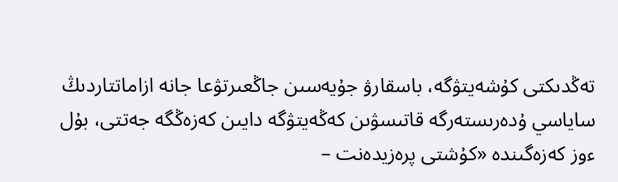تەڭدىكتى كۇشەيتۋگە، باسقارۋ جۇيەسىن جاڭعىرتۋعا جانە ازاماتتاردىڭ ساياسي ۇدەرىستەرگە قاتىسۋىن كەڭەيتۋگە دايىن كەزەڭگە جەتتى، بۇل ءوز كەزەگىندە «كۇشتى پرەزيدەنت –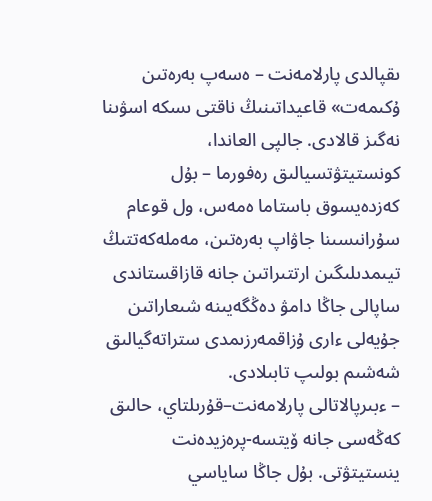ىقپالدى پارلامەنت – ەسەپ بەرەتىن ۇكىمەت» قاعيداتىنىڭ ناقتى ىسكە اسۋىنا نەگىز قالادى. جالپى العاندا، كونستيتۋتسيالىق رەفورما – بۇل كەزدەيسوق باستاما ەمەس، ول قوعام سۇرانىسىنا جاۋاپ بەرەتىن، مەملەكەتتىڭ تيىمدىلىگىن ارتتىراتىن جانە قازاقستاندى ساپالى جاڭا دامۋ دەڭگەيىنە شىعاراتىن جۇيەلى ءارى ۇزاقمەرزىمدى ستراتەگيالىق شەشىم بولىپ تابىلادى.
– ءبىرپالاتالى پارلامەنت–قۇرىلتاي، حالىق كەڭەسى جانە ۆيتسە-پرەزيدەنت ينستيتۋتى. بۇل جاڭا ساياسي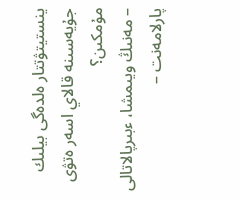ينستيتۋتتار ەلدەگى بيلىك جۇيەسىنە قالاي اسەر ەتۋى مۇمكىن؟
– مەنىڭ ويىمشا، ءبىرپالاتالى پارلامەنت –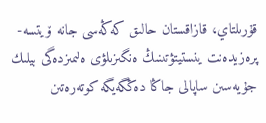قۇرىلتاي، قازاقستان حالىق كەڭەسى جانە ۆيتسە-پرەزيدەنت ينستيتۋتىنىڭ ەنگىزىلۋى ەلىمىزدەگى بيلىك جۇيەسىن ساپالى جاڭا دەڭگەيگە كوتەرەتىن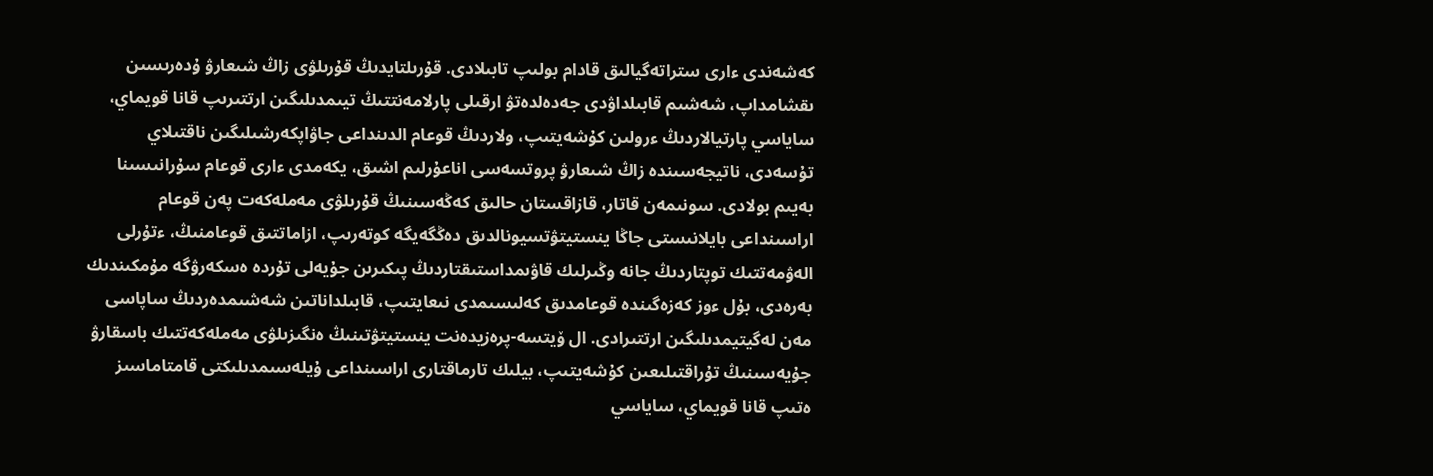كەشەندى ءارى ستراتەگيالىق قادام بولىپ تابىلادى. قۇرىلتايدىڭ قۇرىلۋى زاڭ شىعارۋ ۇدەرىسىن ىقشامداپ، شەشىم قابىلداۋدى جەدەلدەتۋ ارقىلى پارلامەنتتىڭ تيىمدىلىگىن ارتتىرىپ قانا قويماي، ساياسي پارتيالاردىڭ ءرولىن كۇشەيتىپ، ولاردىڭ قوعام الدىنداعى جاۋاپكەرشىلىگىن ناقتىلاي تۇسەدى، ناتيجەسىندە زاڭ شىعارۋ پروتسەسى اناعۇرلىم اشىق، يكەمدى ءارى قوعام سۇرانىسىنا بەيىم بولادى. سونىمەن قاتار، قازاقستان حالىق كەڭەسىنىڭ قۇرىلۋى مەملەكەت پەن قوعام اراسىنداعى بايلانىستى جاڭا ينستيتۋتسيونالدىق دەڭگەيگە كوتەرىپ، ازاماتتىق قوعامنىڭ، ءتۇرلى الەۋمەتتىك توپتاردىڭ جانە وڭىرلىك قاۋىمداستىقتاردىڭ پىكىرىن جۇيەلى تۇردە ەسكەرۋگە مۇمكىندىك بەرەدى، بۇل ءوز كەزەگىندە قوعامدىق كەلىسىمدى نىعايتىپ، قابىلداناتىن شەشىمدەردىڭ ساپاسى مەن لەگيتيمدىلىگىن ارتتىرادى. ال ۆيتسە-پرەزيدەنت ينستيتۋتىنىڭ ەنگىزىلۋى مەملەكەتتىك باسقارۋ جۇيەسىنىڭ تۇراقتىلىعىن كۇشەيتىپ، بيلىك تارماقتارى اراسىنداعى ۇيلەسىمدىلىكتى قامتاماسىز ەتىپ قانا قويماي، ساياسي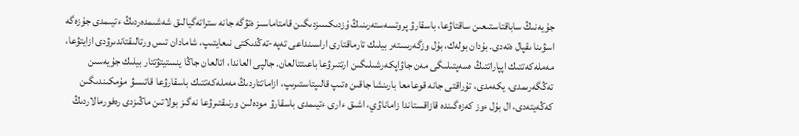جۇيەنىڭ ساباقتاستىعىن ساقتاۋعا، باسقارۋ پروتسەستەرىنىڭ ۇزدىكسىزدىگىن قامتاماسىز ەتۋگە جانە ستراتەگيالىق شەشىمدەردىڭ ءتيىمدى جۇزەگە اسۋىنا ىقپال ەتەدى. بۇدان بولەك، بۇل وزگەرىستەر بيلىك تارماقتارى اراسىنداعى تەپە-تەڭدىكتى نىعايتىپ، شامادان تىس ورتالىقتاندىرۋدى ازايتۋعا، مەملەكەتتىك اپپاراتتىڭ ەسەپتىلىگى مەن جاۋاپكەرشىلىگىن ارتتىرۋعا باعىتتالعان. جالپى العاندا، اتالعان جاڭا ينستيتۋتتار بيلىك جۇيەسىن تەڭگەرىمدى، يكەمدى، تۇراقتى جانە قوعامعا بارىنشا جاقىن ەتىپ قالىپتاستىرىپ، ازاماتتاردىڭ مەملەكەتتىك باسقارۋعا قاتىسۋ مۇمكىندىگىن كەڭەيتەدى، ال بۇل ءوز كەزەگىندە قازاقستاندا زاماناۋي، اشىق ءارى ءتيىمدى باسقارۋ مودەلىن ورنىقتىرۋعا نەگىز بولاتىن ماڭىزدى رەفورمالاردىڭ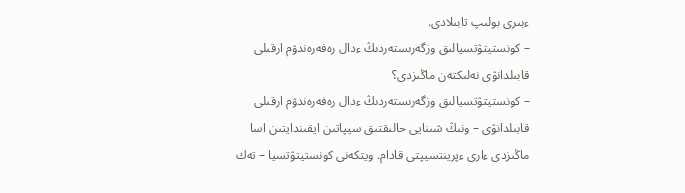ءبىرى بولىپ تابىلادى.
– كونستيتۋتسيالىق وزگەرىستەردىڭ ءدال رەفەرەندۋم ارقىلى قابىلدانۋى نەلىكتەن ماڭىزدى؟
– كونستيتۋتسيالىق وزگەرىستەردىڭ ءدال رەفەرەندۋم ارقىلى قابىلدانۋى – ونىڭ شىنايى حالىقتىق سيپاتىن ايقىندايتىن اسا ماڭىزدى ءارى ءپرينتسيپتى قادام. ويتكەنى كونستيتۋتسيا – تەك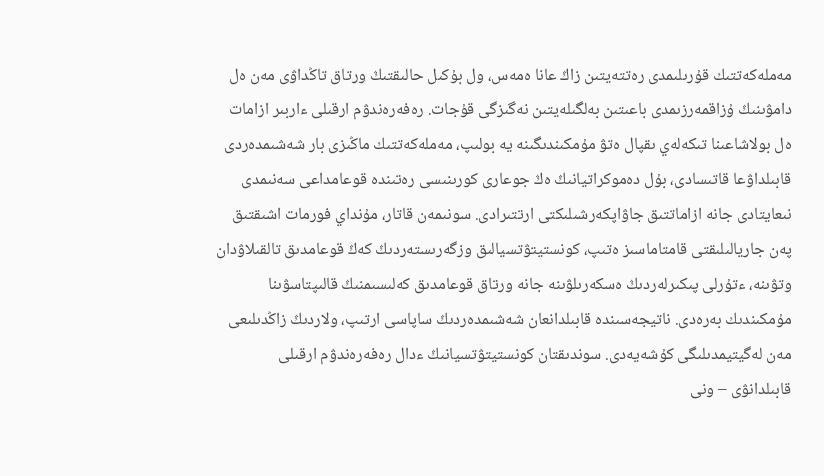مەملەكەتتىك قۇرىلىمدى رەتتەيتىن زاڭ عانا ەمەس، ول بۇكىل حالىقتىڭ ورتاق تاڭداۋى مەن ەل دامۋىنىڭ ۇزاقمەرزىمدى باعىتىن بەلگىلەيتىن نەگىزگى قۇجات. رەفەرەندۋم ارقىلى ءاربىر ازامات ەل بولاشاعىنا تىكەلەي ىقپال ەتۋ مۇمكىندىگىنە يە بولىپ، مەملەكەتتىك ماڭىزى بار شەشىمدەردى قابىلداۋعا قاتىسادى، بۇل دەموكراتيانىڭ ەڭ جوعارى كورىنىسى رەتىندە قوعامداعى سەنىمدى نىعايتادى جانە ازاماتتىق جاۋاپكەرشىلىكتى ارتتىرادى. سونىمەن قاتار، مۇنداي فورمات اشىقتىق پەن جاريالىلىقتى قامتاماسىز ەتىپ، كونستيتۋتسيالىق وزگەرىستەردىڭ كەڭ قوعامدىق تالقىلاۋدان وتۋىنە، ءتۇرلى پىكىرلەردىڭ ەسكەرىلۋىنە جانە ورتاق قوعامدىق كەلىسىمنىڭ قالىپتاسۋىنا مۇمكىندىك بەرەدى. ناتيجەسىندە قابىلدانعان شەشىمدەردىڭ ساپاسى ارتىپ، ولاردىڭ زاڭدىلىعى مەن لەگيتيمدىلىگى كۇشەيەدى. سوندىقتان كونستيتۋتسيانىڭ ءدال رەفەرەندۋم ارقىلى قابىلدانۋى – ونى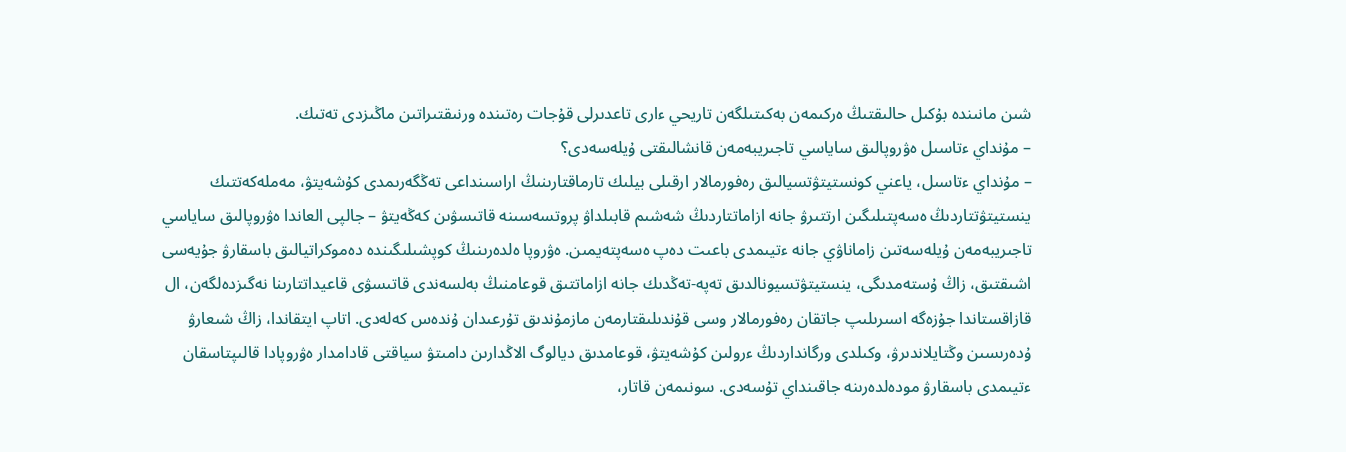شىن مانىندە بۇكىل حالىقتىڭ ەركىمەن بەكىتىلگەن تاريحي ءارى تاعدىرلى قۇجات رەتىندە ورنىقتىراتىن ماڭىزدى تەتىك.
– مۇنداي ءتاسىل ەۋروپالىق ساياسي تاجىريبەمەن قانشالىقتى ۇيلەسەدى؟
– مۇنداي ءتاسىل، ياعني كونستيتۋتسيالىق رەفورمالار ارقىلى بيلىك تارماقتارىنىڭ اراسىنداعى تەڭگەرىمدى كۇشەيتۋ، مەملەكەتتىك ينستيتۋتتاردىڭ ەسەپتىلىگىن ارتتىرۋ جانە ازاماتتاردىڭ شەشىم قابىلداۋ پروتسەسىنە قاتىسۋىن كەڭەيتۋ – جالپى العاندا ەۋروپالىق ساياسي تاجىريبەمەن ۇيلەسەتىن زاماناۋي جانە ءتيىمدى باعىت دەپ ەسەپتەيمىن. ەۋروپا ەلدەرىنىڭ كوپشىلىگىندە دەموكراتيالىق باسقارۋ جۇيەسى اشىقتىق، زاڭ ۇستەمدىگى، ينستيتۋتسيونالدىق تەپە-تەڭدىك جانە ازاماتتىق قوعامنىڭ بەلسەندى قاتىسۋى قاعيداتتارىنا نەگىزدەلگەن، ال قازاقستاندا جۇزەگە اسىرىلىپ جاتقان رەفورمالار وسى قۇندىلىقتارمەن مازمۇندىق تۇرعىدان ۇندەس كەلەدى. اتاپ ايتقاندا، زاڭ شىعارۋ ۇدەرىسىن وڭتايلاندىرۋ، وكىلدى ورگانداردىڭ ءرولىن كۇشەيتۋ، قوعامدىق ديالوگ الاڭدارىن دامىتۋ سياقتى قادامدار ەۋروپادا قالىپتاسقان ءتيىمدى باسقارۋ مودەلدەرىنە جاقىنداي تۇسەدى. سونىمەن قاتار،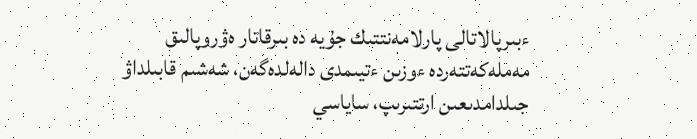ءبىرپالاتالى پارلامەنتتىك جۇيە دە بىرقاتار ەۋروپالىق مەملەكەتتەردە ءوزىن ءتيىمدى دالەلدەگەن، شەشىم قابىلداۋ جىلدامدىعىن ارتتىرىپ، ساياسي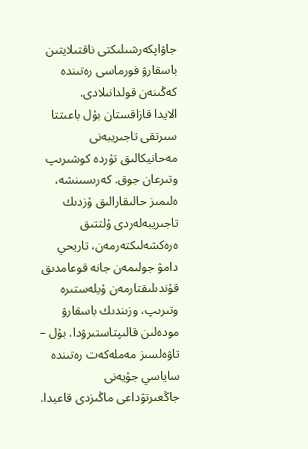جاۋاپكەرشىلىكتى ناقتىلايتىن باسقارۋ فورماسى رەتىندە كەڭىنەن قولدانىلادى.
الايدا قازاقستان بۇل باعىتتا سىرتقى تاجىريبەنى مەحانيكالىق تۇردە كوشىرىپ وتىرعان جوق. كەرىسىنشە، ەلىمىز حالىقارالىق ۇزدىك تاجىريبەلەردى ۇلتتىق ەرەكشەلىكتەرمەن، تاريحي دامۋ جولىمەن جانە قوعامدىق قۇندىلىقتارمەن ۇيلەستىرە وتىرىپ، وزىندىك باسقارۋ مودەلىن قالىپتاستىرۋدا. بۇل – تاۋەلسىز مەملەكەت رەتىندە ساياسي جۇيەنى جاڭعىرتۋداعى ماڭىزدى قاعيدا.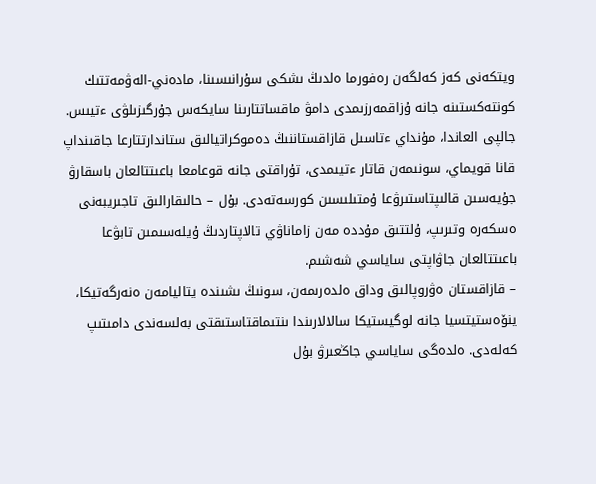ويتكەنى كەز كەلگەن رەفورما ەلدىڭ ىشكى سۇرانىسىنا، مادەني-الەۋمەتتىك كونتەكستىنە جانە ۇزاقمەرزىمدى دامۋ ماقساتتارىنا سايكەس جۇرگىزىلۋى ءتيىس.
جالپى العاندا، مۇنداي ءتاسىل قازاقستاننىڭ دەموكراتيالىق ستاندارتتارعا جاقىنداپ قانا قويماي، سونىمەن قاتار ءتيىمدى، تۇراقتى جانە قوعامعا باعىتتالعان باسقارۋ جۇيەسىن قالىپتاستىرۋعا ۇمتىلىسىن كورسەتەدى. بۇل – حالىقارالىق تاجىريبەنى ەسكەرە وتىرىپ، ۇلتتىق مۇددە مەن زاماناۋي تالاپتاردىڭ ۇيلەسىمىن تابۋعا باعىتتالعان جاۋاپتى ساياسي شەشىم.
– قازاقستان ەۋروپالىق وداق ەلدەرىمەن، سونىڭ ىشىندە يتاليامەن ەنەرگەتيكا، ينۆەستيتسيا جانە لوگيستيكا سالالارىندا ىنتىماقتاستىقتى بەلسەندى دامىتىپ كەلەدى. ەلدەگى ساياسي جاڭعىرۋ بۇل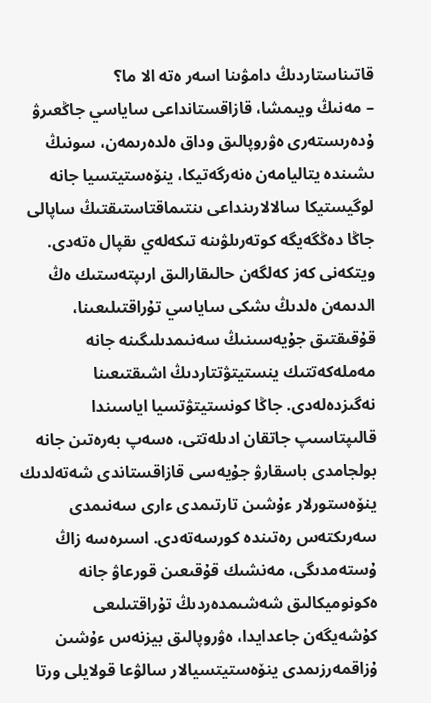قاتىناستاردىڭ دامۋىنا اسەر ەتە الا ما؟
– مەنىڭ ويىمشا، قازاقستانداعى ساياسي جاڭعىرۋ ۇدەرىستەرى ەۋروپالىق وداق ەلدەرىمەن، سونىڭ ىشىندە يتاليامەن ەنەرگەتيكا، ينۆەستيتسيا جانە لوگيستيكا سالالارىنداعى ىنتىماقتاستىقتىڭ ساپالى جاڭا دەڭگەيگە كوتەرىلۋىنە تىكەلەي ىقپال ەتەدى. ويتكەنى كەز كەلگەن حالىقارالىق ارىپتەستىك ەڭ الدىمەن ەلدىڭ ىشكى ساياسي تۇراقتىلىعىنا، قۇقىقتىق جۇيەسىنىڭ سەنىمدىلىگىنە جانە مەملەكەتتىك ينستيتۋتتاردىڭ اشىقتىعىنا نەگىزدەلەدى. جاڭا كونستيتۋتسيا اياسىندا قالىپتاسىپ جاتقان ادىلەتتى، ەسەپ بەرەتىن جانە بولجامدى باسقارۋ جۇيەسى قازاقستاندى شەتەلدىك ينۆەستورلار ءۇشىن تارتىمدى ءارى سەنىمدى سەرىكتەس رەتىندە كورسەتەدى. اسىرەسە زاڭ ۇستەمدىگى، مەنشىك قۇقىعىن قورعاۋ جانە ەكونوميكالىق شەشىمدەردىڭ تۇراقتىلىعى كۇشەيگەن جاعدايدا، ەۋروپالىق بيزنەس ءۇشىن ۇزاقمەرزىمدى ينۆەستيتسيالار سالۋعا قولايلى ورتا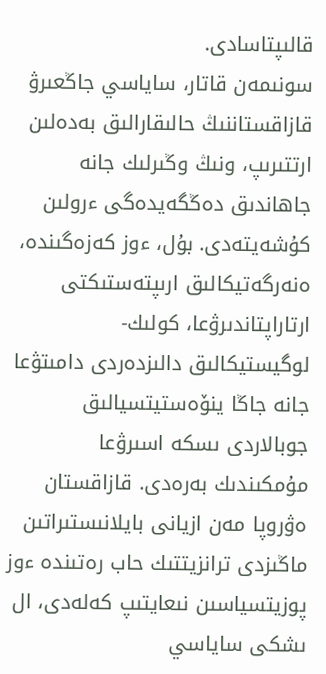قالىپتاسادى.
سونىمەن قاتار، ساياسي جاڭعىرۋ قازاقستاننىڭ حالىقارالىق بەدەلىن ارتتىرىپ، ونىڭ وڭىرلىك جانە جاھاندىق دەڭگەيدەگى ءرولىن كۇشەيتەدى. بۇل، ءوز كەزەگىندە، ەنەرگەتيكالىق ارىپتەستىكتى ارتاراپتاندىرۋعا، كولىك-لوگيستيكالىق دالىزدەردى دامىتۋعا جانە جاڭا ينۆەستيتسيالىق جوبالاردى ىسكە اسىرۋعا مۇمكىندىك بەرەدى. قازاقستان ەۋروپا مەن ازيانى بايلانىستىراتىن ماڭىزدى ترانزيتتىك حاب رەتىندە ءوز پوزيتسياسىن نىعايتىپ كەلەدى، ال ىشكى ساياسي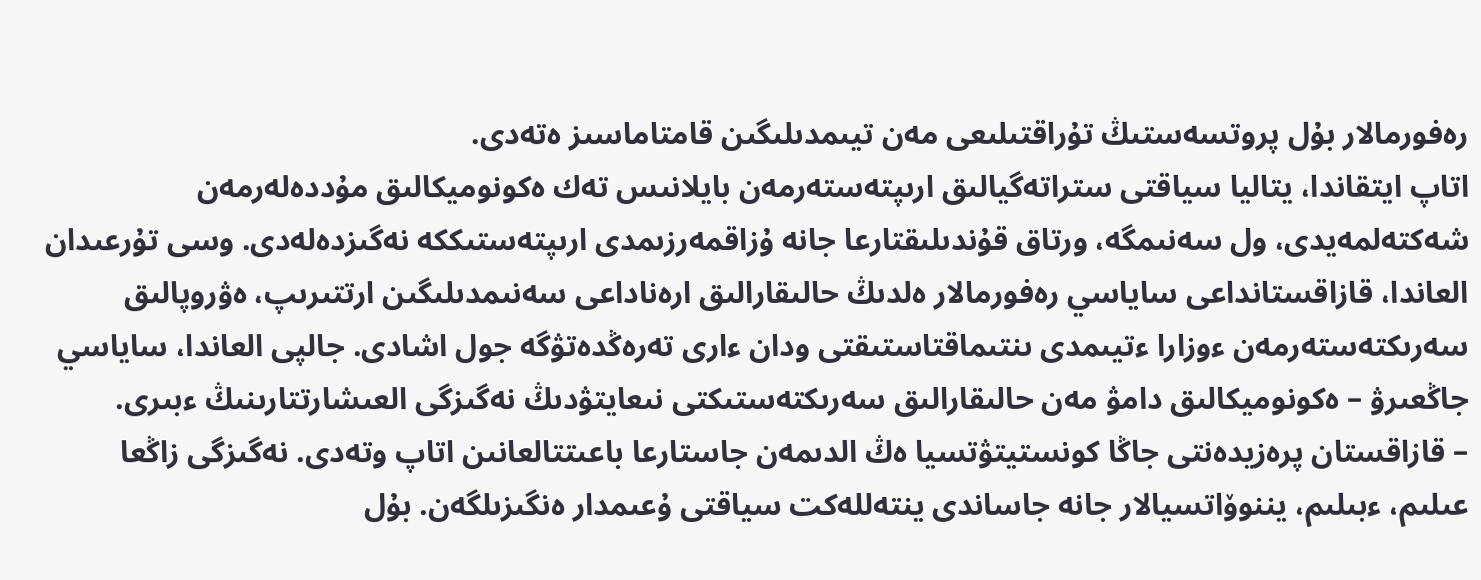رەفورمالار بۇل پروتسەستىڭ تۇراقتىلىعى مەن تيىمدىلىگىن قامتاماسىز ەتەدى.
اتاپ ايتقاندا، يتاليا سياقتى ستراتەگيالىق ارىپتەستەرمەن بايلانىس تەك ەكونوميكالىق مۇددەلەرمەن شەكتەلمەيدى، ول سەنىمگە، ورتاق قۇندىلىقتارعا جانە ۇزاقمەرزىمدى ارىپتەستىككە نەگىزدەلەدى. وسى تۇرعىدان العاندا، قازاقستانداعى ساياسي رەفورمالار ەلدىڭ حالىقارالىق ارەناداعى سەنىمدىلىگىن ارتتىرىپ، ەۋروپالىق سەرىكتەستەرمەن ءوزارا ءتيىمدى ىنتىماقتاستىقتى ودان ءارى تەرەڭدەتۋگە جول اشادى. جالپى العاندا، ساياسي جاڭعىرۋ – ەكونوميكالىق دامۋ مەن حالىقارالىق سەرىكتەستىكتى نىعايتۋدىڭ نەگىزگى العىشارتتارىنىڭ ءبىرى.
– قازاقستان پرەزيدەنتى جاڭا كونستيتۋتسيا ەڭ الدىمەن جاستارعا باعىتتالعانىن اتاپ وتەدى. نەگىزگى زاڭعا عىلىم، ءبىلىم، يننوۆاتسيالار جانە جاساندى ينتەللەكت سياقتى ۇعىمدار ەنگىزىلگەن. بۇل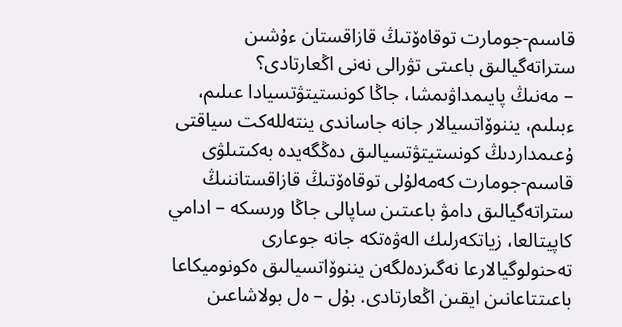قاسىم-جومارت توقاەۆتىڭ قازاقستان ءۇشىن ستراتەگيالىق باعىتى تۋرالى نەنى اڭعارتادى؟
– مەنىڭ پايىمداۋىمشا، جاڭا كونستيتۋتسيادا عىلىم، ءبىلىم، يننوۆاتسيالار جانە جاساندى ينتەللەكت سياقتى ۇعىمداردىڭ كونستيتۋتسيالىق دەڭگەيدە بەكىتىلۋى قاسىم-جومارت كەمەلۇلى توقاەۆتىڭ قازاقستاننىڭ ستراتەگيالىق دامۋ باعىتىن ساپالى جاڭا ورىسكە – ادامي كاپيتالعا، زياتكەرلىك الەۋەتكە جانە جوعارى تەحنولوگيالارعا نەگىزدەلگەن يننوۆاتسيالىق ەكونوميكاعا باعىتتاعانىن ايقىن اڭعارتادى. بۇل – ەل بولاشاعىن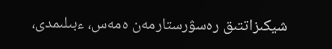شيكىزاتتىق رەسۋرستارمەن ەمەس، ءبىلىمدى،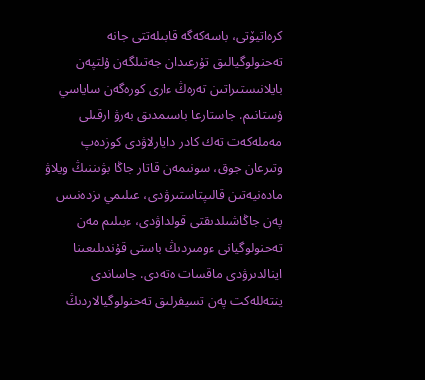كرەاتيۆتى، باسەكەگە قابىلەتتى جانە تەحنولوگيالىق تۇرعىدان جەتىلگەن ۇلتپەن بايلانىستىراتىن تەرەڭ ءارى كورەگەن ساياسي ۇستانىم. جاستارعا باسىمدىق بەرۋ ارقىلى مەملەكەت تەك كادر دايارلاۋدى كوزدەپ وتىرعان جوق، سونىمەن قاتار جاڭا بۋىننىڭ ويلاۋ مادەنيەتىن قالىپتاستىرۋدى، عىلىمي ىزدەنىس پەن جاڭاشىلدىقتى قولداۋدى، ءبىلىم مەن تەحنولوگيانى ءومىردىڭ باستى قۇندىلىعىنا اينالدىرۋدى ماقسات ەتەدى. جاساندى ينتەللەكت پەن تسيفرلىق تەحنولوگيالاردىڭ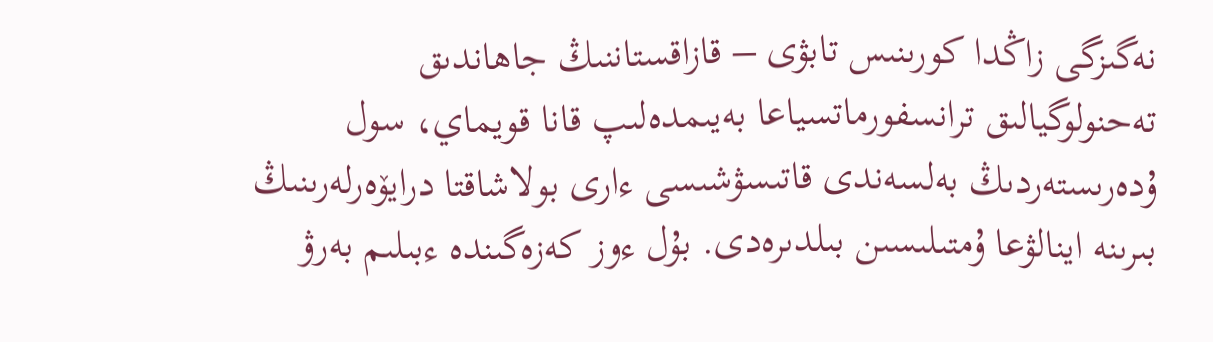نەگىزگى زاڭدا كورىنىس تابۋى – قازاقستاننىڭ جاھاندىق تەحنولوگيالىق ترانسفورماتسياعا بەيىمدەلىپ قانا قويماي، سول ۇدەرىستەردىڭ بەلسەندى قاتىسۋشىسى ءارى بولاشاقتا درايۆەرلەرىنىڭ بىرىنە اينالۋعا ۇمتىلىسىن بىلدىرەدى. بۇل ءوز كەزەگىندە ءبىلىم بەرۋ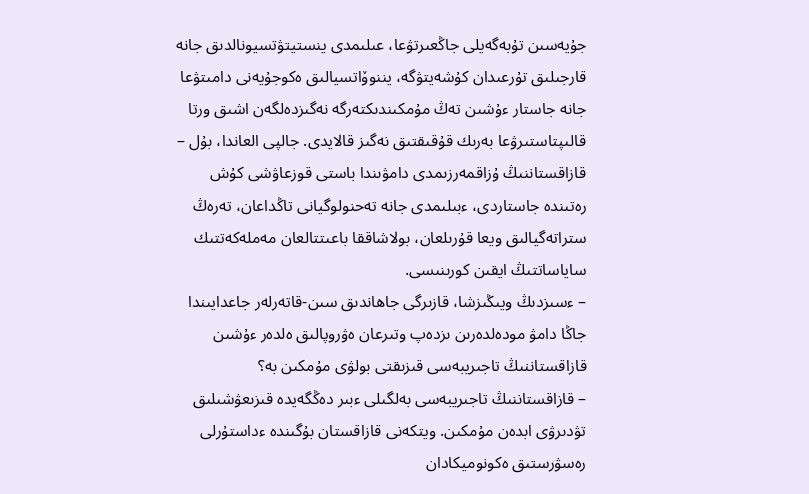جۇيەسىن تۇبەگەيلى جاڭعىرتۋعا، عىلىمدى ينستيتۋتسيونالدىق جانە قارجىلىق تۇرعىدان كۇشەيتۋگە، يننوۆاتسيالىق ەكوجۇيەنى دامىتۋعا جانە جاستار ءۇشىن تەڭ مۇمكىندىكتەرگە نەگىزدەلگەن اشىق ورتا قالىپتاستىرۋعا بەرىك قۇقىقتىق نەگىز قالايدى. جالپى العاندا، بۇل – قازاقستاننىڭ ۇزاقمەرزىمدى دامۋىندا باستى قوزعاۋشى كۇش رەتىندە جاستاردى، ءبىلىمدى جانە تەحنولوگيانى تاڭداعان، تەرەڭ ستراتەگيالىق ويعا قۇرىلعان، بولاشاققا باعىتتالعان مەملەكەتتىك ساياساتتىڭ ايقىن كورىنىسى.
– ءسىزدىڭ ويىڭىزشا، قازىرگى جاھاندىق سىن-قاتەرلەر جاعدايىندا جاڭا دامۋ مودەلدەرىن ىزدەپ وتىرعان ەۋروپالىق ەلدەر ءۇشىن قازاقستاننىڭ تاجىريبەسى قىزىقتى بولۋى مۇمكىن بە؟
– قازاقستاننىڭ تاجىريبەسى بەلگىلى ءبىر دەڭگەيدە قىزىعۋشىلىق تۋدىرۋى ابدەن مۇمكىن. ويتكەنى قازاقستان بۇگىندە ءداستۇرلى رەسۋرستىق ەكونوميكادان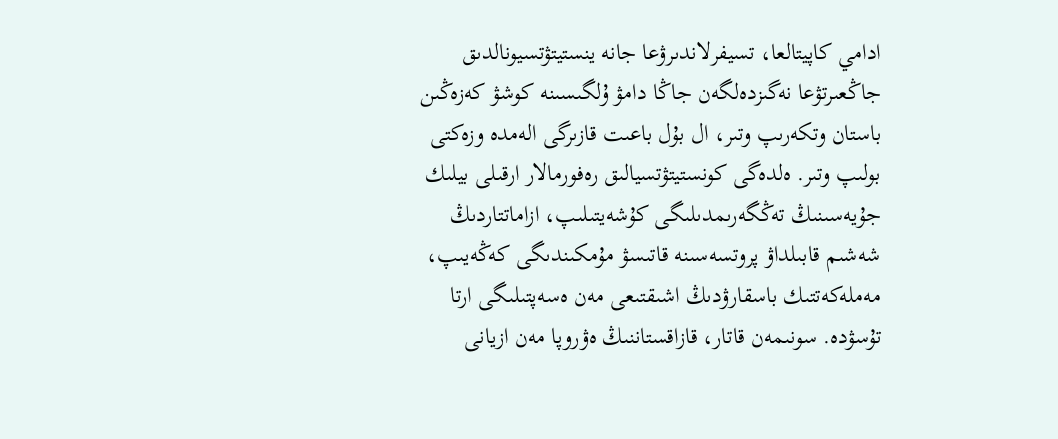ادامي كاپيتالعا، تسيفرلاندىرۋعا جانە ينستيتۋتسيونالدىق جاڭعىرتۋعا نەگىزدەلگەن جاڭا دامۋ ۇلگىسىنە كوشۋ كەزەڭىن باستان وتكەرىپ وتىر، ال بۇل باعىت قازىرگى الەمدە وزەكتى بولىپ وتىر. ەلدەگى كونستيتۋتسيالىق رەفورمالار ارقىلى بيلىك جۇيەسىنىڭ تەڭگەرىمدىلىگى كۇشەيتىلىپ، ازاماتتاردىڭ شەشىم قابىلداۋ پروتسەسىنە قاتىسۋ مۇمكىندىگى كەڭەيىپ، مەملەكەتتىك باسقارۋدىڭ اشىقتىعى مەن ەسەپتىلىگى ارتا تۇسۋدە. سونىمەن قاتار، قازاقستاننىڭ ەۋروپا مەن ازيانى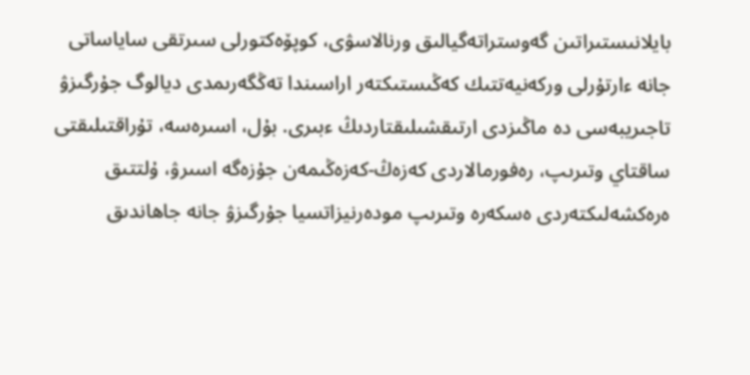بايلانىستىراتىن گەوستراتەگيالىق ورنالاسۋى، كوپۆەكتورلى سىرتقى ساياساتى جانە ءارتۇرلى وركەنيەتتىك كەڭىستىكتەر اراسىندا تەڭگەرىمدى ديالوگ جۇرگىزۋ تاجىريبەسى دە ماڭىزدى ارتىقشىلىقتاردىڭ ءبىرى. بۇل، اسىرەسە، تۇراقتىلىقتى ساقتاي وتىرىپ، رەفورمالاردى كەزەڭ-كەزەڭىمەن جۇزەگە اسىرۋ، ۇلتتىق ەرەكشەلىكتەردى ەسكەرە وتىرىپ مودەرنيزاتسيا جۇرگىزۋ جانە جاھاندىق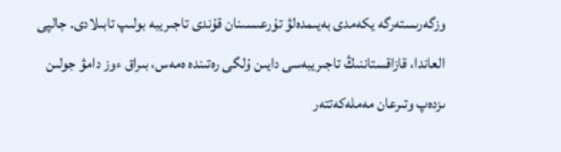وزگەرىستەرگە يكەمدى بەيىمدەلۋ تۇرعىسىنان قۇندى تاجىريبە بولىپ تابىلادى. جالپى العاندا، قازاقستاننىڭ تاجىريبەسى دايىن ۇلگى رەتىندە ەمەس، بىراق ءوز دامۋ جولىن ىزدەپ وتىرعان مەملەكەتتەر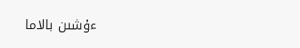ءۇشىن بالاما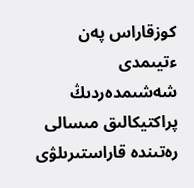كوزقاراس پەن ءتيىمدى شەشىمدەردىڭ پراكتيكالىق مىسالى رەتىندە قاراستىرىلۋى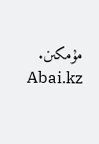مۇمكىن.
Abai.kz